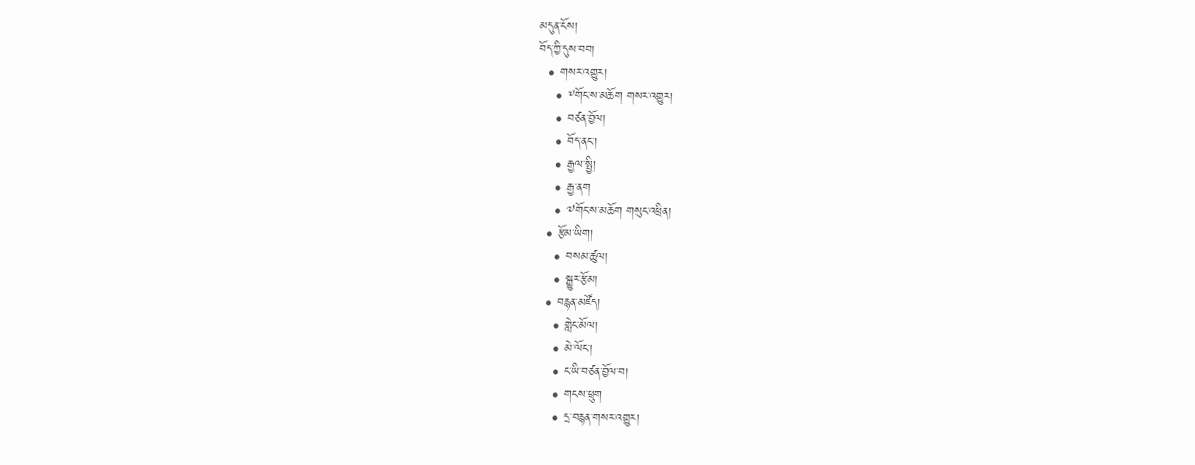མདུན་ངོས།
བོད་ཀྱི་དུས་བབ།
  • གསར་འགྱུར།
    • ༸གོང་ས་མཆོག གསར་འགྱུར།
    • བཙན་བྱོལ།
    • བོད་ནང་།
    • རྒྱལ་སྤྱི།
    • རྒྱ་ནག
    • ༧གོང་ས་མཆོག གསུང་འཕྲིན།
  • རྩོམ་ཡིག།
    • བསམ་ཚུལ།
    • སྒྱུར་རྩོམ།
  • བརྙན་མཛོད།
    • གླེང་མོལ།
    • མེ་ལོང་།
    • ང་ཡི་བཙན་བྱོལ་བ།
    • གངས་ཕྲུག
    • དྲ་བརྙན་གསར་འགྱུར།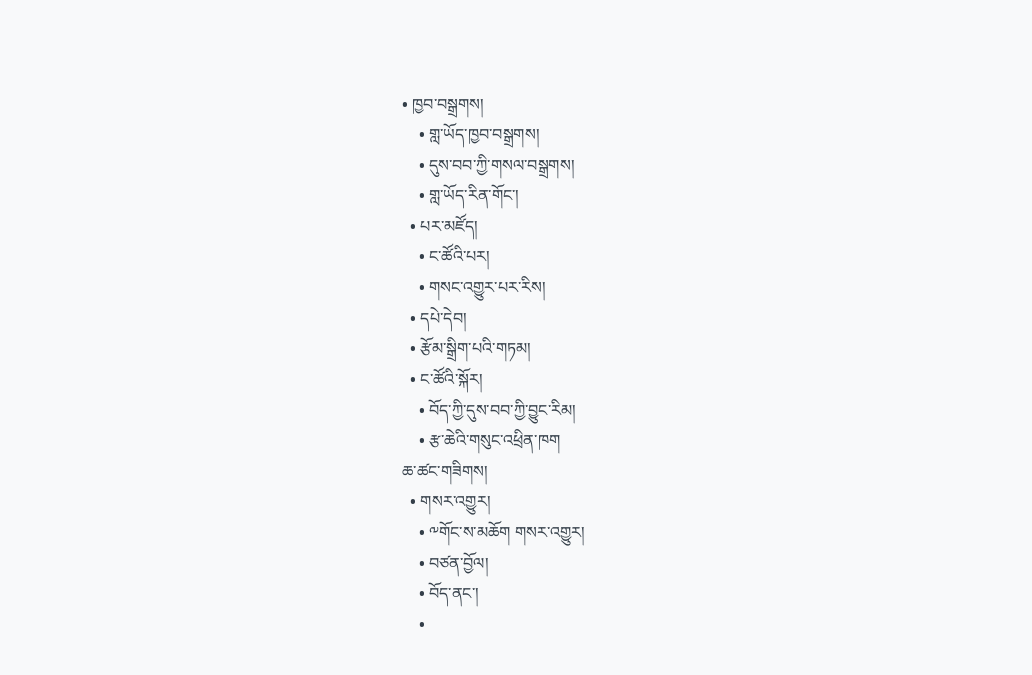• ཁྱབ་བསྒྲགས།
    • གླ་ཡོད་ཁྱབ་བསྒྲགས།
    • དུས་བབ་ཀྱི་གསལ་བསྒྲགས།
    • གླ་ཡོད་རིན་གོང་།
  • པར་མཛོད།
    • ང་ཚོའི་པར།
    • གསང་འགྱུར་པར་རིས།
  • དཔེ་དེབ།
  • རྩོམ་སྒྲིག་པའི་གཏམ།
  • ང་ཚོའི་སྐོར།
    • བོད་ཀྱི་དུས་བབ་ཀྱི་བྱུང་རིམ།
    • རྩ་ཆེའི་གསུང་འཕྲིན་ཁག
ཆ་ཚང་གཟིགས།
  • གསར་འགྱུར།
    • ༸གོང་ས་མཆོག གསར་འགྱུར།
    • བཙན་བྱོལ།
    • བོད་ནང་།
    •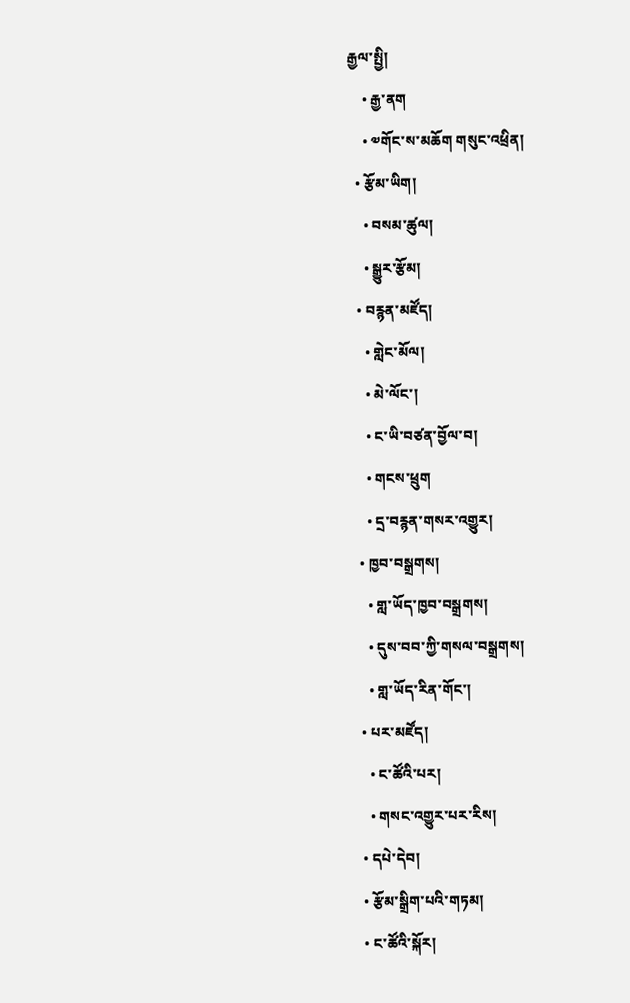རྒྱལ་སྤྱི།
    • རྒྱ་ནག
    • ༧གོང་ས་མཆོག གསུང་འཕྲིན།
  • རྩོམ་ཡིག།
    • བསམ་ཚུལ།
    • སྒྱུར་རྩོམ།
  • བརྙན་མཛོད།
    • གླེང་མོལ།
    • མེ་ལོང་།
    • ང་ཡི་བཙན་བྱོལ་བ།
    • གངས་ཕྲུག
    • དྲ་བརྙན་གསར་འགྱུར།
  • ཁྱབ་བསྒྲགས།
    • གླ་ཡོད་ཁྱབ་བསྒྲགས།
    • དུས་བབ་ཀྱི་གསལ་བསྒྲགས།
    • གླ་ཡོད་རིན་གོང་།
  • པར་མཛོད།
    • ང་ཚོའི་པར།
    • གསང་འགྱུར་པར་རིས།
  • དཔེ་དེབ།
  • རྩོམ་སྒྲིག་པའི་གཏམ།
  • ང་ཚོའི་སྐོར།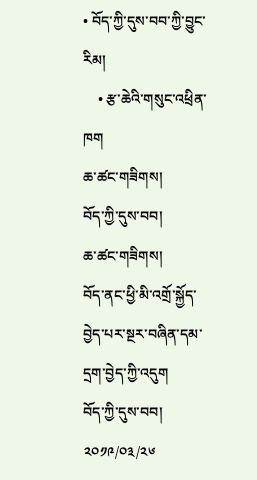• བོད་ཀྱི་དུས་བབ་ཀྱི་བྱུང་རིམ།
    • རྩ་ཆེའི་གསུང་འཕྲིན་ཁག
ཆ་ཚང་གཟིགས།
བོད་ཀྱི་དུས་བབ།
ཆ་ཚང་གཟིགས།
བོད་ནང་ཕྱི་མི་འགྲོ་སྐྱོད་བྱེད་པར་སྔར་བཞིན་དམ་དྲག་བྱེད་ཀྱི་འདུག
བོད་ཀྱི་དུས་བབ།
༢༠༡༩/༠༣/༢༦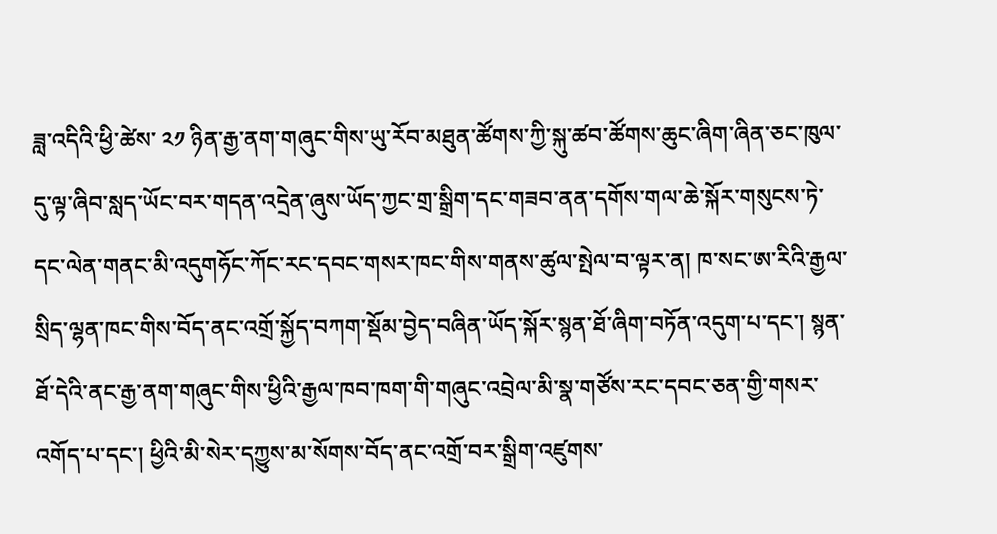ཟླ་འདིའི་ཕྱི་ཚེས་ ༢༡ ཉིན་རྒྱ་ནག་གཞུང་གིས་ཡུ་རོབ་མཐུན་ཚོགས་ཀྱི་སྐུ་ཚབ་ཚོགས་ཆུང་ཞིག་ཞིན་ཅང་ཁུལ་དུ་ལྟ་ཞིབ་སླད་ཡོང་བར་གདན་འདྲེན་ཞུས་ཡོད་ཀྱང་གྲ་སྒྲིག་དང་གཟབ་ནན་དགོས་གལ་ཆེ་སྐོར་གསུངས་ཏེ་དང་ལེན་གནང་མི་འདུགཧོང་ཀོང་རང་དབང་གསར་ཁང་གིས་གནས་ཚུལ་སྤེལ་བ་ལྟར་ན། ཁ་སང་ཨ་རིའི་རྒྱལ་སྲིད་ལྷན་ཁང་གིས་བོད་ནང་འགྲོ་སྐྱོད་བཀག་སྡོམ་བྱེད་བཞིན་ཡོད་སྐོར་སྙན་ཐོ་ཞིག་བཏོན་འདུག་པ་དང་། སྙན་ཐོ་དེའི་ནང་རྒྱ་ནག་གཞུང་གིས་ཕྱིའི་རྒྱལ་ཁབ་ཁག་གི་གཞུང་འབྲེལ་མི་སྣ་གཙོས་རང་དབང་ཅན་གྱི་གསར་འགོད་པ་དང་། ཕྱིའི་མི་སེར་དཀྱུས་མ་སོགས་བོད་ནང་འགྲོ་བར་སྒྲིག་འཛུགས་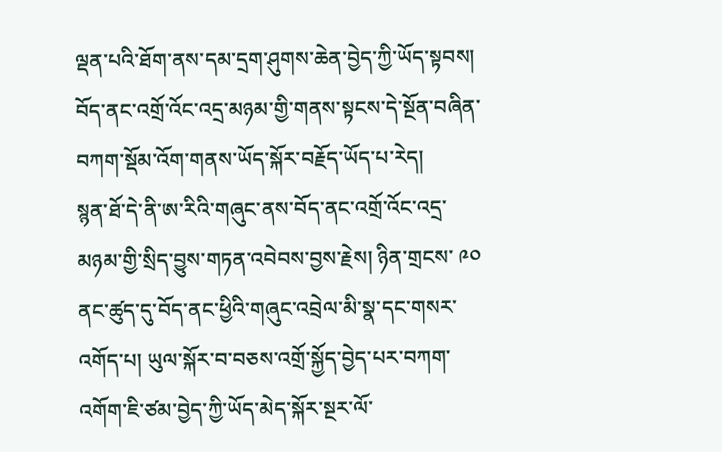ལྡན་པའི་ཐོག་ནས་དམ་དྲག་ཤུགས་ཆེན་བྱེད་ཀྱི་ཡོད་སྟབས། བོད་ནང་འགྲོ་འོང་འདྲ་མཉམ་གྱི་གནས་སྟངས་དེ་སྔོན་བཞིན་བཀག་སྡོམ་འོག་གནས་ཡོད་སྐོར་བརྗོད་ཡོད་པ་རེད།
སྙན་ཐོ་དེ་ནི་ཨ་རིའི་གཞུང་ནས་བོད་ནང་འགྲོ་འོང་འདྲ་མཉམ་གྱི་སྲིད་བྱུས་གཏན་འབེབས་བྱས་རྗེས། ཉིན་གྲངས་ ༩༠ ནང་ཚུད་དུ་བོད་ནང་ཕྱིའི་གཞུང་འབྲེལ་མི་སྣ་དང་གསར་འགོད་པ། ཡུལ་སྐོར་བ་བཅས་འགྲོ་སྐྱོད་བྱེད་པར་བཀག་འགོག་ཇི་ཙམ་བྱེད་ཀྱི་ཡོད་མེད་སྐོར་སྔར་ལོ་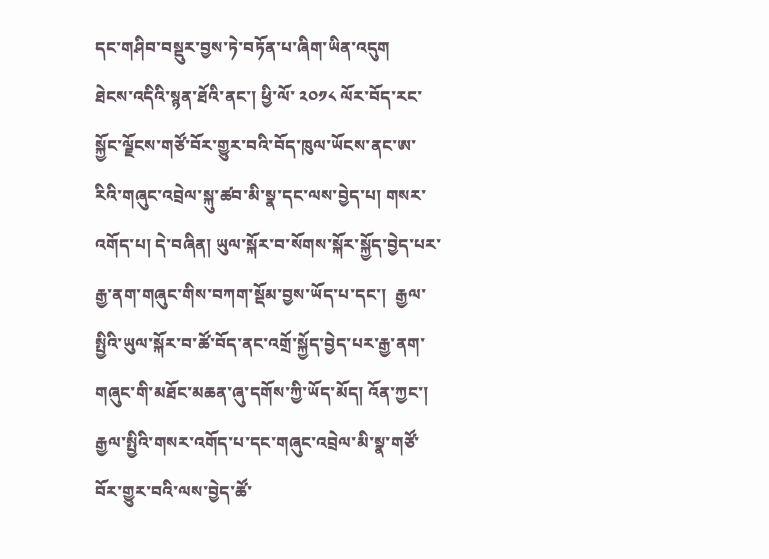དང་གཤིབ་བསྡུར་བྱས་ཏེ་བཏོན་པ་ཞིག་ཡིན་འདུག
ཐེངས་འདིའི་སྙན་ཐོའི་ནང་། ཕྱི་ལོ་ ༢༠༡༨ ལོར་བོད་རང་སྐྱོང་ལྗོངས་གཙོ་བོར་གྱུར་བའི་བོད་ཁུལ་ཡོངས་ནང་ཨ་རིའི་གཞུང་འབྲེལ་སྐུ་ཚབ་མི་སྣ་དང་ལས་བྱེད་པ། གསར་འགོད་པ། དེ་བཞིན། ཡུལ་སྐོར་བ་སོགས་སྐོར་སྐྱོད་བྱེད་པར་རྒྱ་ནག་གཞུང་གིས་བཀག་སྡོམ་བྱས་ཡོད་པ་དང་།  རྒྱལ་སྤྱིའི་ཡུལ་སྐོར་བ་ཚོ་བོད་ནང་འགྲོ་སྐྱོད་བྱེད་པར་རྒྱ་ནག་གཞུང་གི་མཐོང་མཆན་ཞུ་དགོས་ཀྱི་ཡོད་མོད། འོན་ཀྱང་། རྒྱལ་སྤྱིའི་གསར་འགོད་པ་དང་གཞུང་འབྲེལ་མི་སྣ་གཙོ་བོར་གྱུར་བའི་ལས་བྱེད་ཚོ་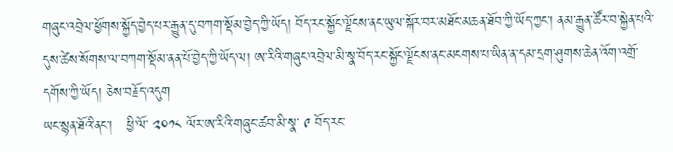གཞུང་འབྲེལ་ཕྱོགས་སྐྱོད་བྱེད་པར་རྒྱུན་དུ་བཀག་སྡོམ་བྱེད་ཀྱི་ཡོད། བོད་རང་སྐྱོང་ལྗོངས་ནང་ཡུལ་སྐོར་བར་མཐོང་མཆན་ཐོབ་ཀྱི་ཡོད་ཀྱང་། ནམ་རྒྱུན་ཚོར་བ་སྐྱེན་པའི་དུས་ཚེས་སོགས་ལ་བཀག་སྡོམ་ནན་པོ་བྱེད་ཀྱི་ཡོད་ལ། ཨ་རིའི་གཞུང་འབྲེལ་མི་སྣ་བོད་རང་སྐྱོང་ལྗོངས་ནང་མངགས་པ་ཡིན་ན་དམ་དྲག་ཤུགས་ཆེན་འོག་འགྲོ་དགོས་ཀྱི་ཡོད། ཅེས་བརྗོད་འདུག
ཡང་སྙན་ཐོའི་ནང་།   ཕྱི་ལོ་ ༢༠༡༨ ལོར་ཨ་རིའི་གཞུང་ཚབ་མི་སྣ་ ༩ བོད་རང་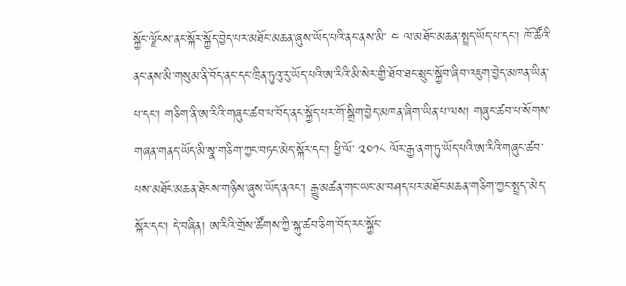སྐྱོང་ལྗོངས་ནང་སྐོར་སྐྱོད་བྱེད་པར་མཐོང་མཆན་ཞུས་ཡོད་པའི་ནང་ནས་མི་ ༤ ལ་མཐོང་མཆན་སྤྲད་ཡོད་པ་དང་། ཁོ་ཚོའི་ནང་ནས་མི་གསུམ་ནི་བོད་ནང་དང་ཁྲིན་ཏུའུ་རུ་ཡོད་པའི་ཨ་རིའི་མི་སེར་གྱི་ཐོབ་ཐང་སྲུང་སྐྱོབ་ཞིབ་འཇུག་བྱེད་མཁན་ཡིན་པ་དང་། གཅིག་ནི་ཨ་རིའི་གཞུང་ཚབ་པ་བོད་ནང་སྐྱོད་པར་གོ་སྒྲིག་བྱེད་མཁན་ཞིག་ཡིན་པ་ལས། གཞུང་ཚབ་པ་སོགས་གཞན་གནད་ཡོད་མི་སྣ་གཅིག་ཀྱང་བཏང་མེད་སྐོར་དང་། ཕྱི་ལོ་ ༢༠༡༨ ལོར་རྒྱ་ནག་ཏུ་ཡོད་པའི་ཨ་རིའི་གཞུང་ཚབ་པས་མཐོང་མཆན་ཐེངས་གཉིས་ཞུས་ཡོད་ནའང་། རྒྱུ་མཚན་གང་ཡང་མ་བཤད་པར་མཐོང་མཆན་གཅིག་ཀྱང་སྤྲད་་མེད་སྐོར་དང་། དེ་བཞིན། ཨ་རིའི་གྲོས་ཚོགས་ཀྱི་སྐུ་ཚབ་ཅིག་བོད་རང་སྐྱོང་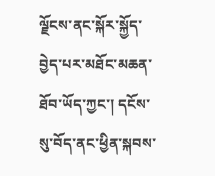ལྗོངས་ནང་སྐོར་སྐྱོད་བྱེད་པར་མཐོང་མཆན་ཐོབ་ཡོད་ཀྱང་། དངོས་སུ་བོད་ནང་ཕྱིན་སྐབས་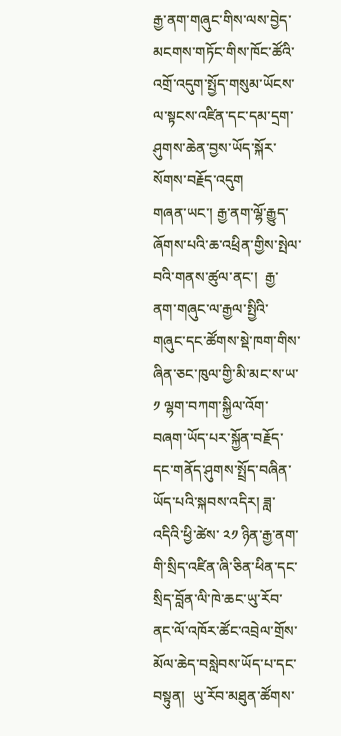རྒྱ་ནག་གཞུང་གིས་ལས་བྱེད་མངགས་གཏོང་གིས་ཁོང་ཚོའི་འགྲོ་འདུག་སྤྱོད་གསུམ་ཡོངས་ལ་སྟངས་འཛིན་དང་དམ་དྲག་ཤུགས་ཆེན་བྱས་ཡོད་སྐོར་སོགས་བརྗོད་འདུག
གཞན་ཡང་། རྒྱ་ནག་ལྷོ་རྒྱུད་ཞོགས་པའི་ཆ་འཕྲིན་གྱིས་སྤེལ་བའི་གནས་ཚུལ་ནང་།  རྒྱ་ནག་གཞུང་ལ་རྒྱལ་སྤྱིའི་གཞུང་དང་ཚོགས་སྡེ་ཁག་གིས་ཞིན་ཅང་ཁུལ་གྱི་མི་མང་ས་ཡ་ ༡ ལྷག་བཀག་སྐྱིལ་འོག་བཞག་ཡོད་པར་སྐྱོན་བརྗོད་དང་གནོད་ཤུགས་སྤྲོད་བཞིན་ཡོད་པའི་སྐབས་འདིར། ཟླ་འདིའི་ཕྱི་ཚེས་ ༢༡ ཉིན་རྒྱ་ནག་གི་སྲིད་འཛིན་ཞི་ཅིན་ཕིན་དང་སྲིད་བློན་ལི་ཁེ་ཆང་ཡུ་རོབ་ནང་ལོ་འཁོར་ཚོང་འབྲེལ་གྲོས་མོལ་ཆེད་བསླེབས་ཡོད་པ་དང་བསྟུན།  ཡུ་རོབ་མཐུན་ཚོགས་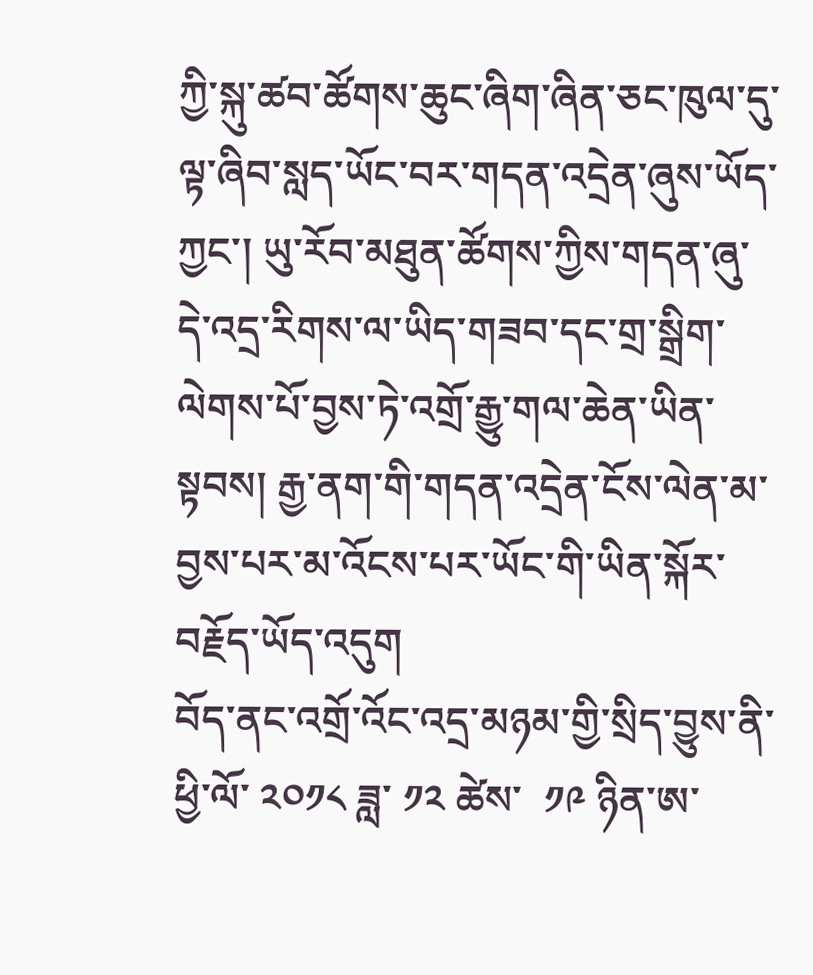ཀྱི་སྐུ་ཚབ་ཚོགས་ཆུང་ཞིག་ཞིན་ཅང་ཁུལ་དུ་ལྟ་ཞིབ་སླད་ཡོང་བར་གདན་འདྲེན་ཞུས་ཡོད་ཀྱང་། ཡུ་རོབ་མཐུན་ཚོགས་ཀྱིས་གདན་ཞུ་དེ་འདྲ་རིགས་ལ་ཡིད་གཟབ་དང་གྲ་སྒྲིག་ལེགས་པོ་བྱས་ཏེ་འགྲོ་རྒྱུ་གལ་ཆེན་ཡིན་སྟབས། རྒྱ་ནག་གི་གདན་འདྲེན་ངོས་ལེན་མ་བྱས་པར་མ་འོངས་པར་ཡོང་གི་ཡིན་སྐོར་བརྗོད་ཡོད་འདུག
བོད་ནང་འགྲོ་འོང་འདྲ་མཉམ་གྱི་སྲིད་བྱུས་ནི་ཕྱི་ལོ་ ༢༠༡༨ ཟླ་ ༡༢ ཚེས་  ༡༩ ཉིན་ཨ་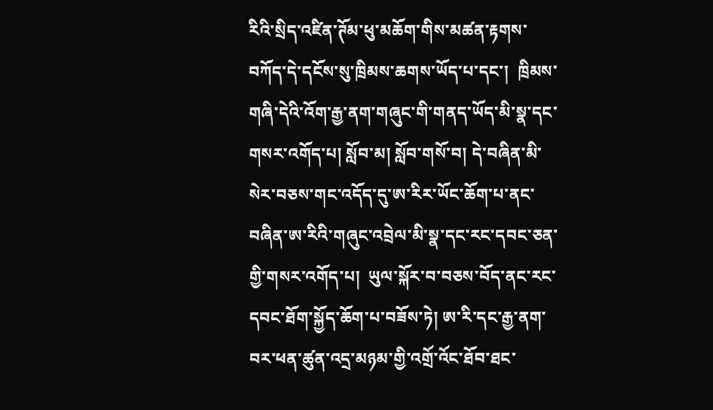རིའི་སྲིད་འཛིན་ཊོམ་ཕུ་མཆོག་གིས་མཚན་རྟགས་བཀོད་དེ་དངོས་སུ་ཁྲིམས་ཆགས་ཡོད་པ་དང་།  ཁྲིམས་གཞི་དེའི་འོག་རྒྱ་ནག་གཞུང་གི་གནད་ཡོད་མི་སྣ་དང་གསར་འགོད་པ། སློབ་མ། སློབ་གསོ་བ། དེ་བཞིན་མི་སེར་བཅས་གང་འདོད་དུ་ཨ་རིར་ཡོང་ཆོག་པ་ནང་བཞིན་ཨ་རིའི་གཞུང་འབྲེལ་མི་སྣ་དང་རང་དབང་ཅན་གྱི་གསར་འགོད་པ།  ཡུལ་སྐོར་བ་བཅས་བོད་ནང་རང་དབང་ཐོག་སྐྱོད་ཆོག་པ་བཟོས་ཏེ། ཨ་རི་དང་རྒྱ་ནག་བར་ཕན་ཚུན་འདྲ་མཉམ་གྱི་འགྲོ་འོང་ཐོབ་ཐང་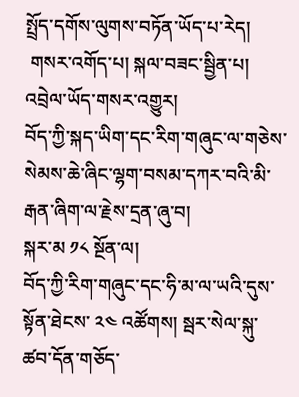སྤྲོད་དགོས་ལུགས་བཏོན་ཡོད་པ་རེད།
 གསར་འགོད་པ། སྐལ་བཟང་སྦྱིན་པ།
འབྲེལ་ཡོད་གསར་འགྱུར།
བོད་ཀྱི་སྐད་ཡིག་དང་རིག་གཞུང་ལ་གཅེས་སེམས་ཆེ་ཞིང་ལྷག་བསམ་དཀར་བའི་མི་རྒན་ཞིག་ལ་རྗེས་དྲན་ཞུ་བ།
སྐར་མ ༡༨ སྔོན་ལ།
བོད་ཀྱི་རིག་གཞུང་དང་ཧི་མ་ལ་ཡའི་དུས་སྟོན་ཐེངས་ ༢༤ འཚོགས། སྦར་སེལ་སྐུ་ཚབ་དོན་གཅོད་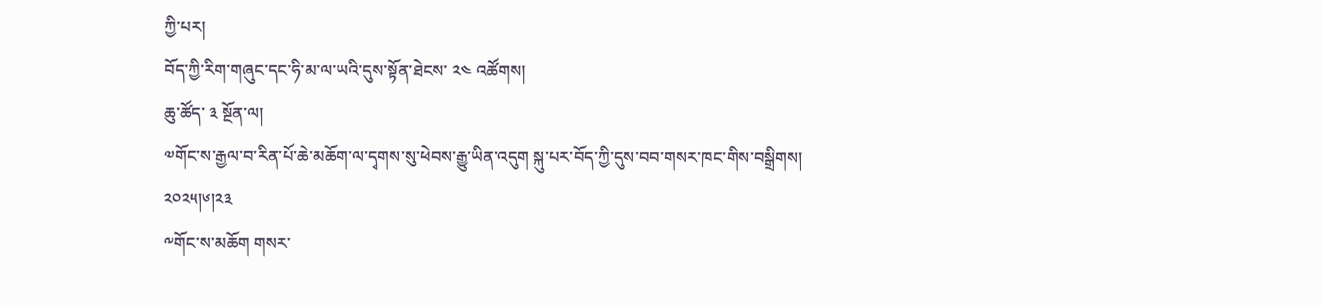ཀྱི་པར།
བོད་ཀྱི་རིག་གཞུང་དང་ཧི་མ་ལ་ཡའི་དུས་སྟོན་ཐེངས་ ༢༤ འཚོགས།
ཆུ་ཚོད་ ༣ སྔོན་ལ།
༧གོང་ས་རྒྱལ་བ་རིན་པོ་ཆེ་མཆོག་ལ་དྭགས་སུ་ཕེབས་རྒྱུ་ཡིན་འདུག སྐུ་པར་བོད་ཀྱི་དུས་བབ་གསར་ཁང་གིས་བསྒྲིགས། ༢༠༢༥།༦།༢༣
༸གོང་ས་མཆོག གསར་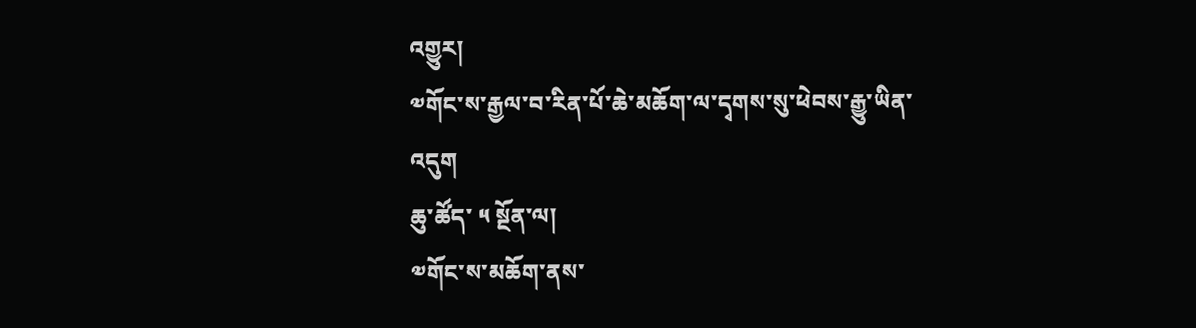འགྱུར།
༧གོང་ས་རྒྱལ་བ་རིན་པོ་ཆེ་མཆོག་ལ་དྭགས་སུ་ཕེབས་རྒྱུ་ཡིན་འདུག
ཆུ་ཚོད་ ༥ སྔོན་ལ།
༧གོང་ས་མཆོག་ནས་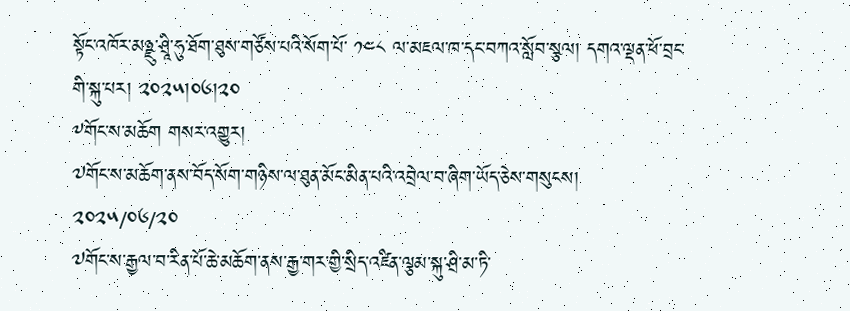སྟོང་འཁོར་མཉྫུ་ཤྲཱི་ཧུ་ཐོག་ཐུས་གཙོས་པའི་སོག་པོ་ ༡༤༨ ལ་མཇལ་ཁ་དང་བཀའ་སློབ་སྩལ། དགའ་ལྡན་ཕོ་བྲང་གི་སྐུ་པར། ༢༠༢༥།༠༦།༢༠
༸གོང་ས་མཆོག གསར་འགྱུར།
༧གོང་ས་མཆོག་ནས་བོད་སོག་གཉིས་ལ་ཐུན་མོང་མིན་པའི་འབྲེལ་བ་ཞིག་ཡོད་ཅེས་གསུངས།
༢༠༢༥/༠༦/༢༠
༧གོང་ས་རྒྱལ་བ་རིན་པོ་ཆེ་མཆོག་ནས་རྒྱ་གར་གྱི་སྲིད་འཛིན་ལྕམ་སྐུ་ཤྲི་མ་ཏི་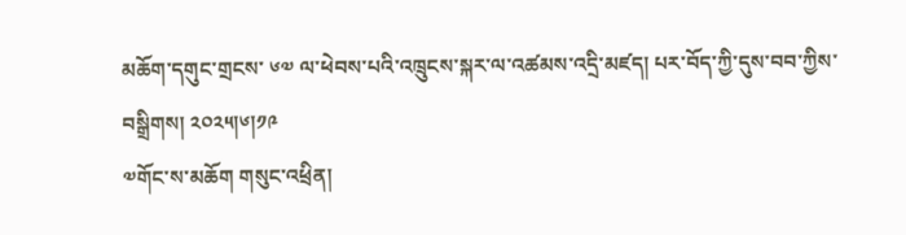མཆོག་དགུང་གྲངས་ ༦༧ ལ་ཕེབས་པའི་འཁྲུངས་སྐར་ལ་འཚམས་འདྲི་མཛད། པར་བོད་ཀྱི་དུས་བབ་ཀྱིས་བསྒྲིགས། ༢༠༢༥།༦།༡༩
༧གོང་ས་མཆོག གསུང་འཕྲིན།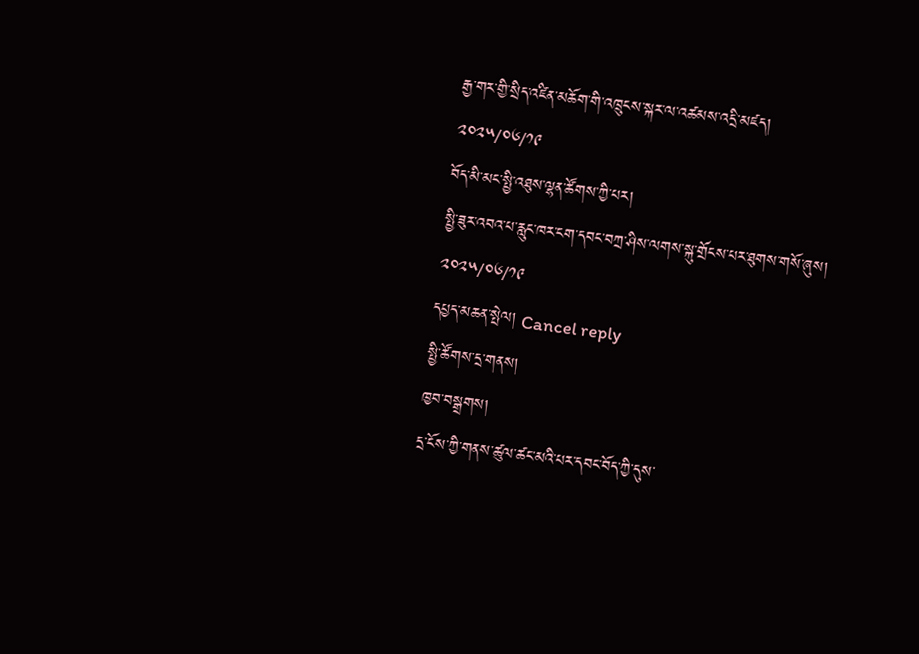རྒྱ་གར་གྱི་སྲིད་འཛིན་མཆོག་གི་འཁྲུངས་སྐར་ལ་འཚམས་འདྲི་མཛད།
༢༠༢༥/༠༦/༡༩
བོད་མི་མང་སྤྱི་འཐུས་ལྷན་ཚོགས་ཀྱི་པར།
སྤྱི་ཟུར་འབའ་པ་རླུང་ཁར་ངག་དབང་བཀྲ་ཤིས་ལགས་སྐུ་གྲོངས་པར་ཐུགས་གསོ་ཞུས།
༢༠༢༥/༠༦/༡༩
དཔྱད་མཆན་སྤེལ། Cancel reply
སྤྱི་ཚོགས་དྲ་གནས།
ཁྱབ་བསྒྲགས།
དྲ་ངོས་ཀྱི་གནས་ཚུལ་ཚང་མའི་པར་དབང་བོད་ཀྱི་དུས་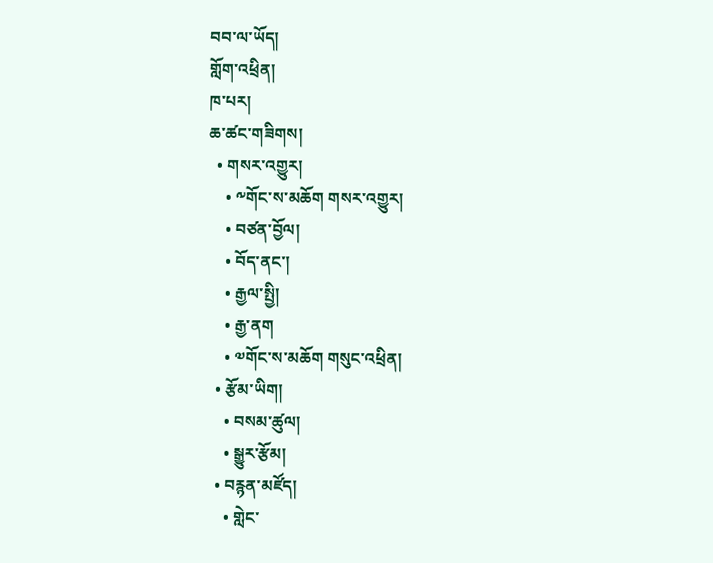བབ་ལ་ཡོད།
གློག་འཕྲིན།
ཁ་པར།
ཆ་ཚང་གཟིགས།
  • གསར་འགྱུར།
    • ༸གོང་ས་མཆོག གསར་འགྱུར།
    • བཙན་བྱོལ།
    • བོད་ནང་།
    • རྒྱལ་སྤྱི།
    • རྒྱ་ནག
    • ༧གོང་ས་མཆོག གསུང་འཕྲིན།
  • རྩོམ་ཡིག།
    • བསམ་ཚུལ།
    • སྒྱུར་རྩོམ།
  • བརྙན་མཛོད།
    • གླེང་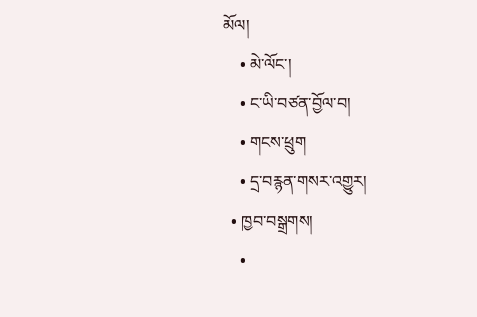མོལ།
    • མེ་ལོང་།
    • ང་ཡི་བཙན་བྱོལ་བ།
    • གངས་ཕྲུག
    • དྲ་བརྙན་གསར་འགྱུར།
  • ཁྱབ་བསྒྲགས།
    •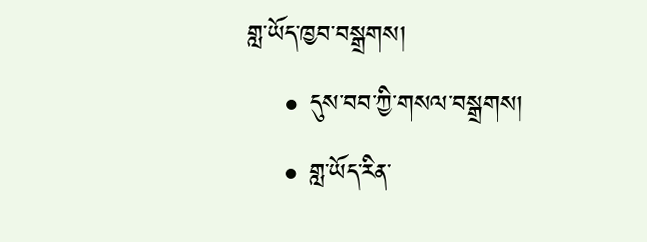གླ་ཡོད་ཁྱབ་བསྒྲགས།
    • དུས་བབ་ཀྱི་གསལ་བསྒྲགས།
    • གླ་ཡོད་རིན་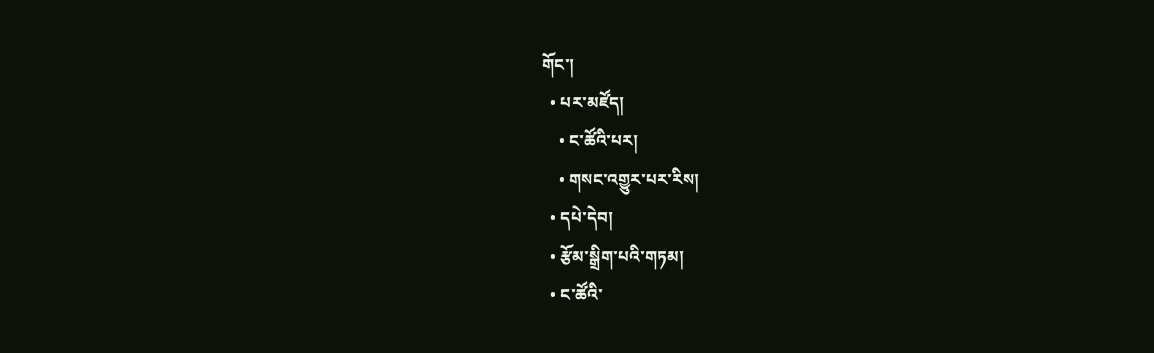གོང་།
  • པར་མཛོད།
    • ང་ཚོའི་པར།
    • གསང་འགྱུར་པར་རིས།
  • དཔེ་དེབ།
  • རྩོམ་སྒྲིག་པའི་གཏམ།
  • ང་ཚོའི་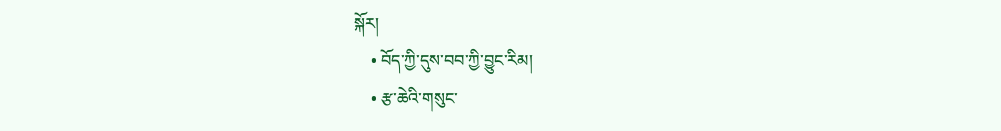སྐོར།
    • བོད་ཀྱི་དུས་བབ་ཀྱི་བྱུང་རིམ།
    • རྩ་ཆེའི་གསུང་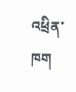འཕྲིན་ཁག